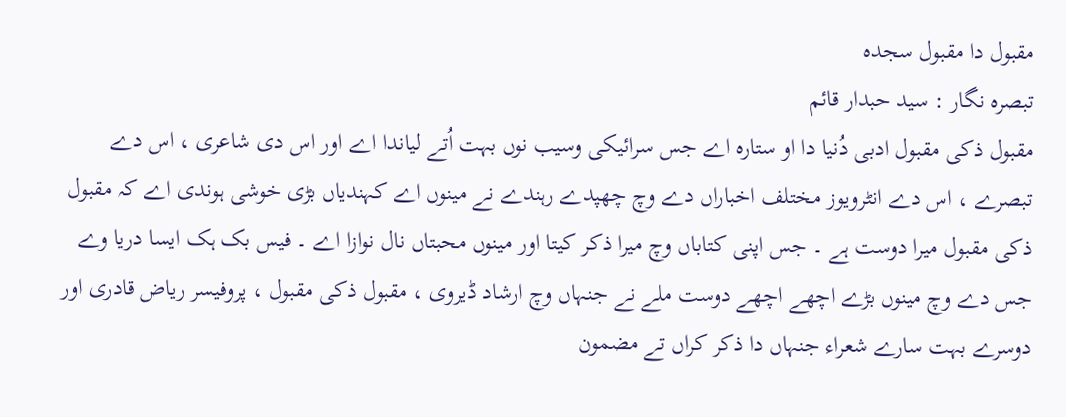مقبول دا مقبول سجدہ
تبصرہ نگار : سید حبدار قائم
مقبول ذکی مقبول ادبی دُنیا دا او ستارہ اے جس سرائیکی وسیب نوں بہت اُتے لیاندا اے اور اس دی شاعری ، اس دے تبصرے ، اس دے انٹرویوز مختلف اخباراں دے وچ چھپدے رہندے نے مینوں اے کہندیاں بڑی خوشی ہوندی اے کہ مقبول ذکی مقبول میرا دوست ہے ۔ جس اپنی کتاباں وچ میرا ذکر کیتا اور مینوں محبتاں نال نوازا اے ۔ فیس بک ہک ایسا دریا وے جس دے وچ مینوں بڑے اچھے اچھے دوست ملے نے جنہاں وچ ارشاد ڈیروی ، مقبول ذکی مقبول ، پروفیسر ریاض قادری اور دوسرے بہت سارے شعراء جنہاں دا ذکر کراں تے مضمون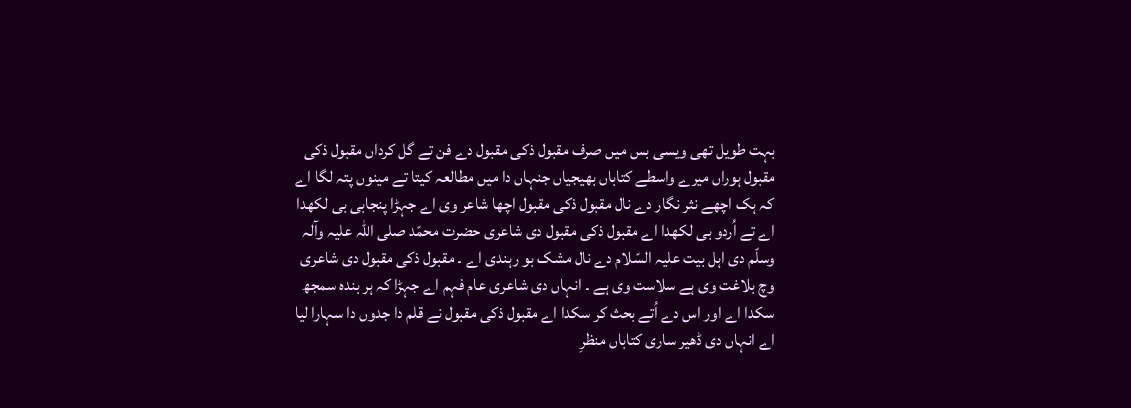بہت طویل تھی ویسی بس میں صرف مقبول ذکی مقبول دے فن تے گل کرداں مقبول ذکی مقبول ہوراں میرے واسطے کتاباں بھیجیاں جنہاں دا میں مطالعہ کیتا تے مینوں پتہ لگا اے کہ ہک اچھے نثر نگار دے نال مقبول ذکی مقبول اچھا شاعر وی اے جہڑا پنجابی بی لکھدا اے تے اُردو بی لکھدا اے مقبول ذکی مقبول دی شاعری حضرت محمّد صلی اللّٰہ علیہ وآلہ وسلّم دی اہل بیت علیہ السّلام دے نال مشک بو رہندی اے ۔ مقبول ذکی مقبول دی شاعری وچ بلاغت وی ہے سلاست وی ہے ۔ انہاں دی شاعری عام فہم اے جہڑا کہ ہر بندہ سمجھ سکدا اے اور اس دے اُتے بحث کر سکدا اے مقبول ذکی مقبول نے قلم دا جدوں دا سہارا لیا اے انہاں دی ڈھیر ساری کتاباں منظرِ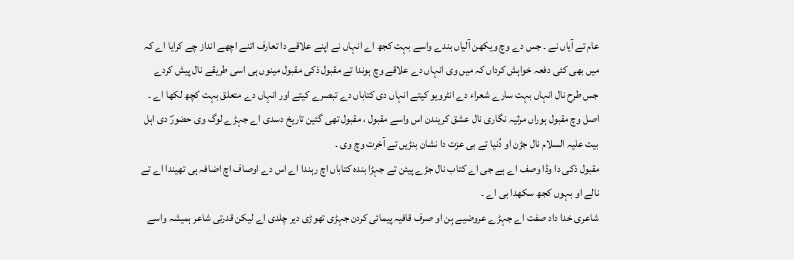عام تے آیاں نے ۔ جس دے وچ ویکھن آلیاں بندے واسے بہت کجھ اے انہاں نے اپنے علاقے دا تعارف اتنے اچھے انداز چے کرایا اے کہ میں بھی کئی دفعہ خواہش کرداں کہ میں وی انہاں دے علاقے وچ ہوندا تے مقبول ذکی مقبول مینوں ہی اسی طریقے نال پیش کردے جس طرح نال انہاں بہت سارے شعراء دے انٹرویو کیتے انہاں دی کتاباں دے تبصرے کیتے اور انہاں دے متعلق بہت کچھ لکھا اے ۔
اصل وچ مقبول ہوراں مرثیہ نگاری نال عشق کریندن اس واسے مقبول ، مقبول تھی گئین تاریخ دسدی اے جہڑے لوگ وی حضورؐ دی اہل بیت علیہ السلام نال جڑن او دُنیا تے بی عزت دا نشان بنڑیں تے آخرت وچ وی ۔
مقبول ذکی دا وڈا وصف اے ہے جی اے کتاب نال جڑے پیئن تے جہڑا بندہ کتاباں اچ رہندا اے اس دے اوصاف اچ اضافہ ہی تھیندا اے تے نالے او بہوں کجھ سکھدا بی اے ۔
شاعری خدا داد صفت اے جہڑے عروضیے ہِن او صرف قافیہ پیمائی کردن جہڑی تھوڑی دیر چلدی اے لیکن قدرتی شاعر ہمیشہ واسے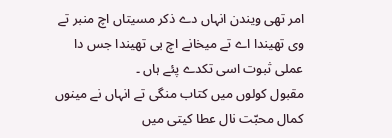امر تھی ویندن انہاں دے ذکر مسیتاں اچ منبر تے وی تھیندا اے تے میخانے اچ بی تھیندا جس دا عملی ثبوت اسی تکدے پئے ہاں ۔
مقبول کولوں میں کتاب منگی تے انہاں نے مینوں کمال محبّت نال عطا کیتی میں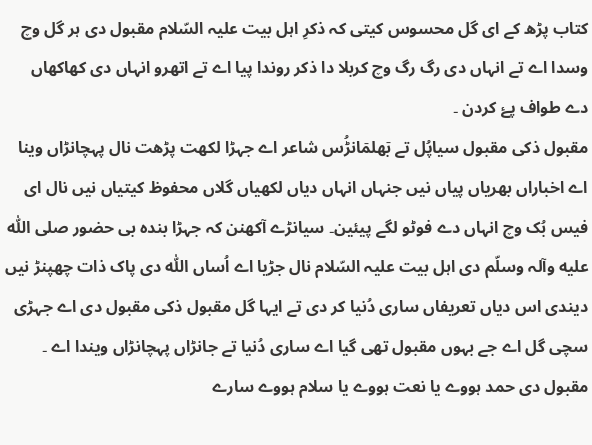کتاب پڑھ کے ای گل محسوس کیتی کہ ذکرِ اہل بیت علیہ السّلام مقبول دی ہر گل وچ وسدا اے تے انہاں دی رگ رگ وچ کربلا دا ذکر روندا پیا اے تے اتھرو انہاں دی کھاکھاں دے طواف پۓ کردن ۔
مقبول ذکی مقبول سیاپُل تے بٙھلمٙانڑُس شاعر اے جہڑا لکھت پڑھت نال پہچانڑاں وینا اے اخباراں بھریاں پیاں نیں جنہاں انہاں دیاں لکھیاں گلاں محفوظ کیتیاں نیں نال ای فیس بُک وچ انہاں دے فوٹو لگے پیئین۔ سیانڑے آکھنن کہ جہڑا بندہ بی حضور صلى اللّٰہ عليه وآلہ وسلّم دی اہل بیت علیہ السّلام نال جڑیا اے اُساں اللّٰہ دی پاک ذات چھپنڑ نیں دیندی اس دیاں تعریفاں ساری دُنیا کر دی تے ایہا گل مقبول ذکی مقبول دی اے جہڑی سچی گل اے جے بہوں مقبول تھی گیا اے ساری دُنیا تے جانڑاں پہچانڑاں ویندا اے ۔
مقبول دی حمد ہووے یا نعت ہووے یا سلام ہووے سارے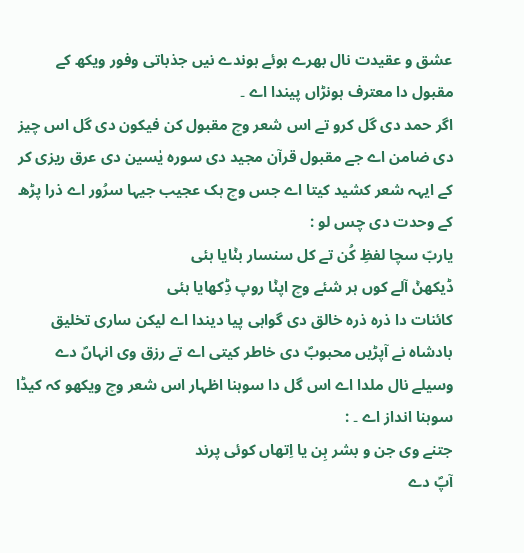عشق و عقیدت نال بھرے ہوئے ہوندے نیں جذباتی وفور ویکھ کے مقبول دا معترف ہونڑاں پیندا اے ۔
اگر حمد دی گل کرو تے اس شعر وچ مقبول کن فیکون دی گل اس چیز دی ضامن اے جے مقبول قرآن مجید دی سورہ یٰسین دی عرق ریزی کر کے ایہہ شعر کشید کیتا اے جس وچ ہک عجیب جیہا سرُور اے ذرا پڑھ کے وحدت دی چس لو :
یاربّ سچا لفظِ کُن تے کل سنسار بݨایا ہئی
ڈیکھݨ آلے کوں ہر شئے وچ اپݨا روپ ڈِکھایا ہئی
کائنات دا ذرہ ذرہ خالق دی گواہی پیا دیندا اے لیکن ساری تخلیق بادشاہ نے آپڑیں محبوبؐ دی خاطر کیتی اے تے رزق وی انہاںؐ دے وسیلے نال ملدا اے اس گل دا سوہنا اظہار اس شعر وچ ویکھو کہ کیڈا سوہنا انداز اے ۔ :
جتنے وی جن و بشر ہِن یا اِتھاں کوئی پرند
آپؐ دے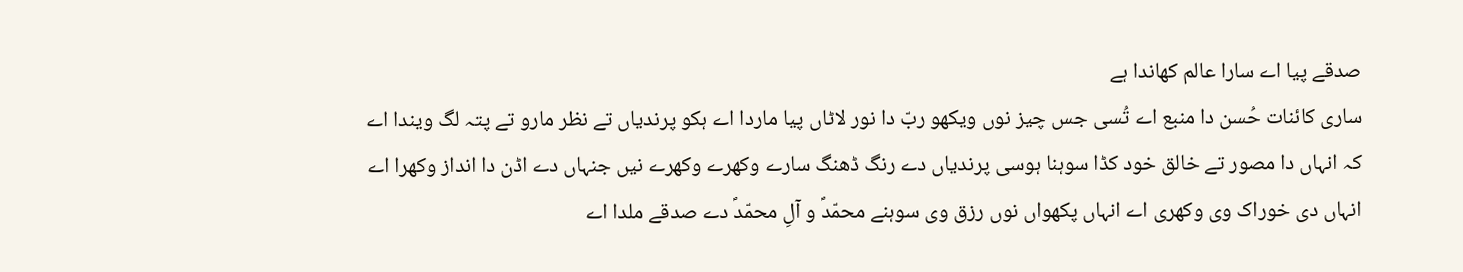صدقے پیا اے سارا عالم کھاندا ہے
ساری کائنات حُسن دا منبع اے تُسی جس چیز نوں ویکھو ربّ دا نور لاٹاں پیا ماردا اے ہکو پرندیاں تے نظر مارو تے پتہ لگ ویندا اے کہ انہاں دا مصور تے خالق خود کڈا سوہنا ہوسی پرندیاں دے رنگ ڈھنگ سارے وکھرے وکھرے نیں جنہاں دے اڈن دا انداز وکھرا اے انہاں دی خوراک وی وکھری اے انہاں پکھواں نوں رزق وی سوہنے محمّدؐ و آلِ محمّدؐ دے صدقے ملدا اے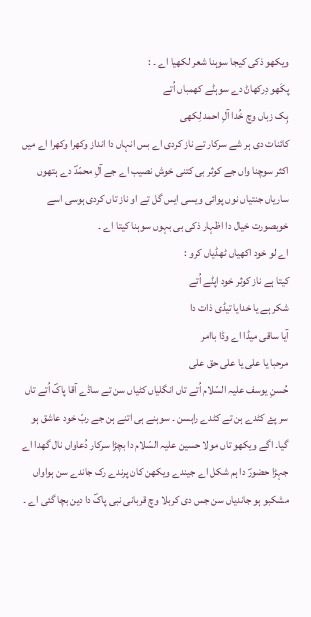ویکھو ذکی کیجا سوہنا شعر لکھیا اے ۔ :
پکَھو دِرکھاݨ دے سوہݨے کھمباں اُتے
ہِک زباں وچ خُدا آلِ احمد لِکھی
کائنات دی ہر شے سرکار تے ناز کردی اے بس انہاں دا انداز وکھرا وکھرا اے میں اکثر سوچنا واں جے کوثر بی کتنی خوش نصیب اے جے آلِ محمّدؐ دے ہتھوں ساریاں جنتیاں نوں پوائی ویسی ایس گل تے او ناز تاں کردی ہوسی اسے خوبصورت خیال دا اظہار ذکی بی بہوں سوہنا کیتا اے ۔
اے لو خود اکھیاں ٹھڈیاں کرو :
کیتا ہے ناز کوثر خود اپݨے اُتے
شکر ہے یا خدایا تیڈی ذات دا
آیا ساقی میڈا اے وڈا باامر
مرحبا یا علی یا علی حق علی
حُسنِ یوسف علیہ السّلام اُتے تاں انگلیاں کٹیاں سن تے ساڈے آقا پاکؐ اُتے تاں سر پۓ کٹدے ہن تے کٹدے راہسن ۔ سوہنے ہی اتنے ہن جے ربّ خود عاشق ہو گیا۔ اگے ویکھو تاں مولا حسین علیہ السّلام دا بچڑا سرکار دُعاواں نال گھدا اے جہڑا حضورؐ دا ہم شکل اے جیندے ویکھن کان پرندے رک جاندے سن ہواواں مشکبو ہو جاندیاں سن جس دی کربلا وچ قربانی نبی پاکؐ دا دین بچا گئی اے ۔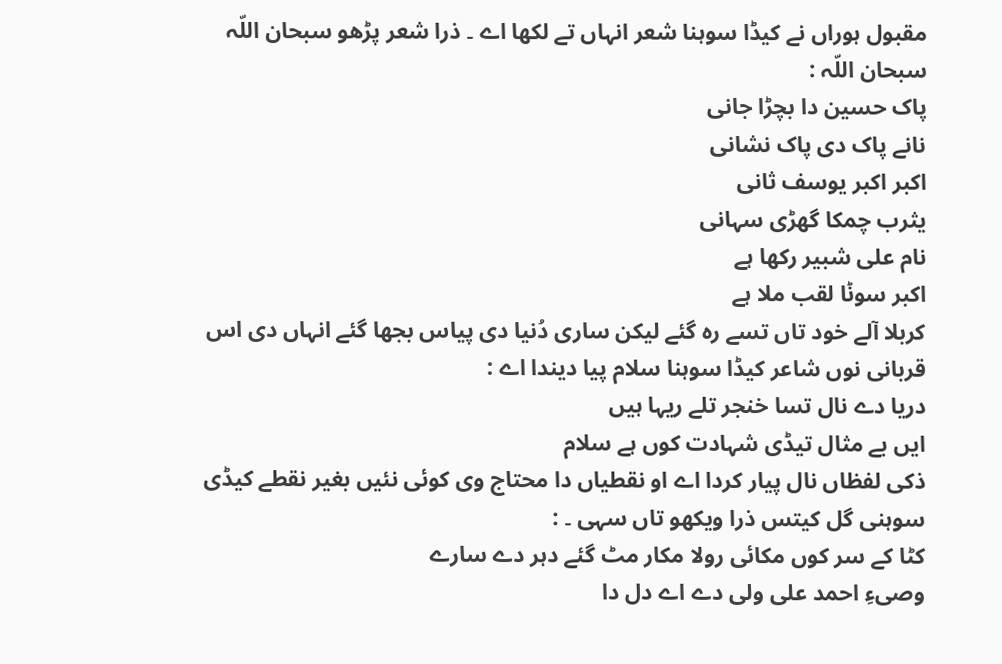مقبول ہوراں نے کیڈا سوہنا شعر انہاں تے لکھا اے ۔ ذرا شعر پڑھو سبحان اللّہ سبحان اللّہ :
پاک حسین دا بچڑا جانی
نانے پاک دی پاک نشانی
اکبر اکبر یوسف ثانی
یثرب چمکا گھڑی سہانی
نام علی شبیر رکھا ہے
اکبر سوݨا لقب ملا ہے
کربلا آلے خود تاں تسے رہ گئے لیکن ساری دُنیا دی پیاس بجھا گئے انہاں دی اس قربانی نوں شاعر کیڈا سوہنا سلام پیا دیندا اے :
دریا دے نال تسا خنجر تلے ریہا ہیں
ایں بے مثال تیڈی شہادت کوں ہے سلام
ذکی لفظاں نال پیار کردا اے او نقطیاں دا محتاج وی کوئی نئیں بغیر نقطے کیڈی سوہنی گل کیتس ذرا ویکھو تاں سہی ۔ :
کٹا کے سر کوں مکائی رولا مکار مٹ گئے دہر دے سارے
وصیءِ احمد علی ولی دے اے دل دا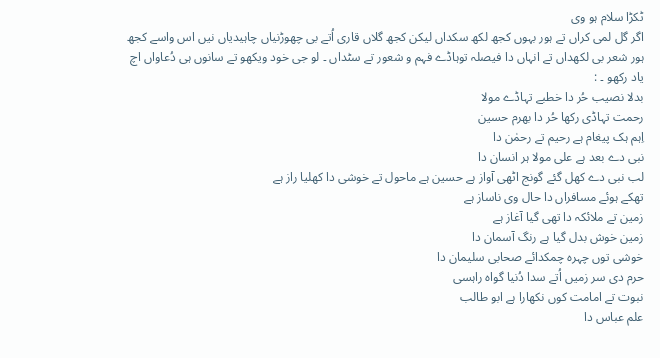ٹکڑا سلام ہو وی
اگر گل لمی کراں تے ہور بہوں کجھ لکھ سکداں لیکن کجھ گلاں قاری اُتے بی چھوڑنیاں چاہیدیاں نیں اس واسے کجھ ہور شعر بی لکھداں تے انہاں دا فیصلہ توہاڈے فہم و شعور تے سٹداں ۔ لو جی خود ویکھو تے سانوں ہی دُعاواں اچ یاد رکھو ۔ :
بدلا نصیب حُر دا خطبے تہاڈے مولا
رحمت تہاڈی رکھا حُر دا بھرم حسین
اِہم ہک پیغام ہے رحیم تے رحمٰن دا
نبی دے بعد ہے علی مولا ہر انسان دا
لب نبی دے کھل گئے گونج اٹھی آواز ہے حسین ہے ماحول تے خوشی دا کھلیا راز ہے
تھکے ہوئے مسافراں دا حال وی ناساز ہے
زمین تے ملائکہ دا تھی گیا آغاز ہے
زمین خوش بدل گیا ہے رنگ آسمان دا
خوشی توں چہرہ چمکدائے صحابی سلیمان دا
حرم دی سر زمیں اُتے سدا دُنیا گواہ راہسی
نبوت تے امامت کوں نکھارا ہے ابو طالب
علم عباس دا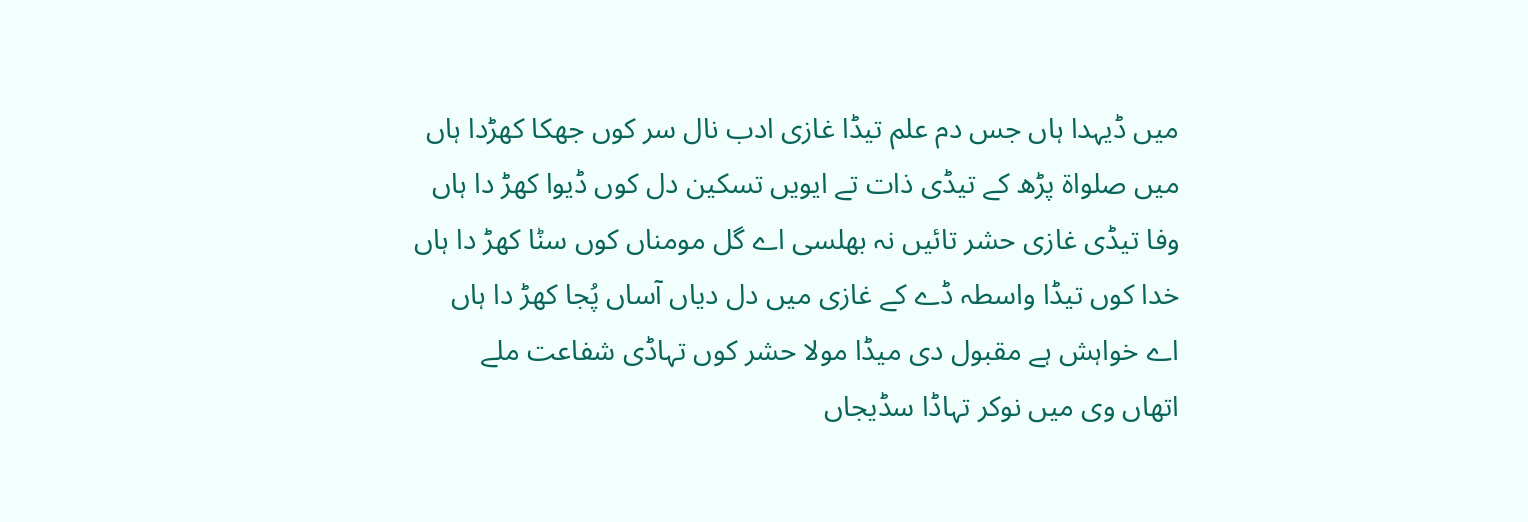میں ڈیہدا ہاں جس دم علم تیڈا غازی ادب نال سر کوں جھکا کھڑدا ہاں
میں صلواۃ پڑھ کے تیڈی ذات تے ایویں تسکین دل کوں ڈیوا کھڑ دا ہاں
وفا تیڈی غازی حشر تائیں نہ بھلسی اے گل مومناں کوں سݨا کھڑ دا ہاں
خدا کوں تیڈا واسطہ ڈے کے غازی میں دل دیاں آساں پُجا کھڑ دا ہاں
اے خواہش ہے مقبول دی میڈا مولا حشر کوں تہاڈی شفاعت ملے
اتھاں وی میں نوکر تہاڈا سڈیجاں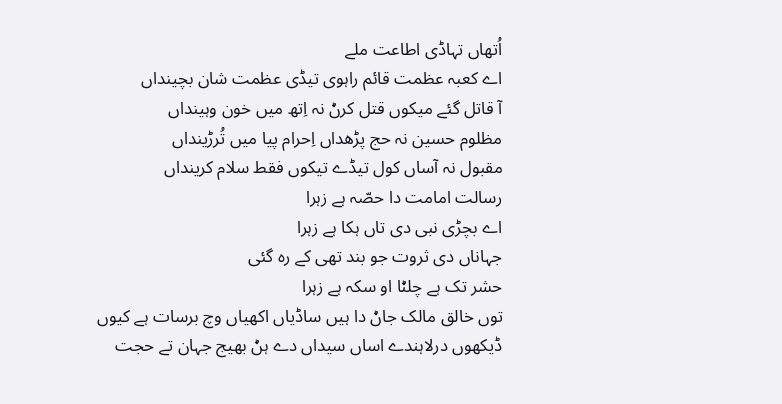اُتھاں تہاڈی اطاعت ملے
اے کعبہ عظمت قائم راہوی تیڈی عظمت شان بچینداں
آ قاتل گئے میکوں قتل کرݨ نہ اِتھ میں خون وہینداں
مظلوم حسین نہ حج پڑھداں اِحرام پیا میں تُرڑینداں
مقبول نہ آساں کول تیڈے تیکوں فقط سلام کرینداں
رسالت امامت دا حصّہ ہے زہرا
اے بچڑی نبی دی تاں ہکا ہے زہرا
جہاناں دی ثروت جو بند تھی کے رہ گئی
حشر تک ہے چلݨا او سکہ ہے زہرا
توں خالق مالک جاݨ دا ہیں ساڈیاں اکھیاں وچ برسات ہے کیوں
ڈیکھوں درلاہندے اساں سیداں دے ہݨ بھیج جہان تے حجت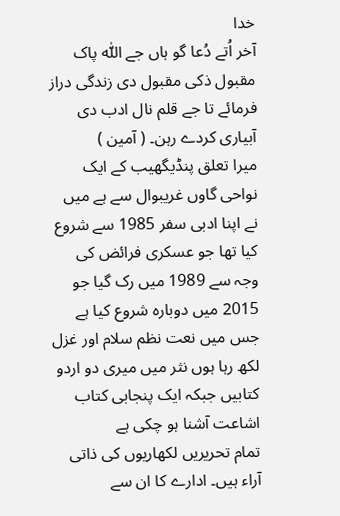خدا
آخر اُتے دُعا گو ہاں جے اللّٰہ پاک مقبول ذکی مقبول دی زندگی دراز فرمائے تا جے قلم نال ادب دی آبیاری کردے رہن۔ ( آمین )
میرا تعلق پنڈیگھیب کے ایک نواحی گاوں غریبوال سے ہے میں نے اپنا ادبی سفر 1985 سے شروع کیا تھا جو عسکری فرائض کی وجہ سے 1989 میں رک گیا جو 2015 میں دوبارہ شروع کیا ہے جس میں نعت نظم سلام اور غزل لکھ رہا ہوں نثر میں میری دو اردو کتابیں جبکہ ایک پنجابی کتاب اشاعت آشنا ہو چکی ہے
تمام تحریریں لکھاریوں کی ذاتی آراء ہیں۔ ادارے کا ان سے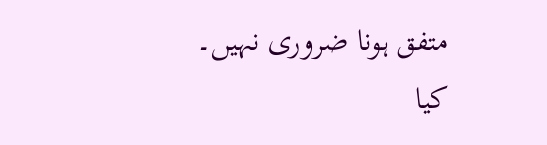متفق ہونا ضروری نہیں۔
کیا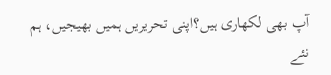آپ بھی لکھاری ہیں؟اپنی تحریریں ہمیں بھیجیں، ہم نئے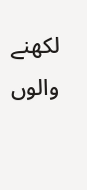لکھنے والوں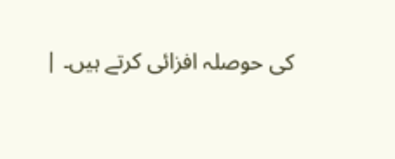کی حوصلہ افزائی کرتے ہیں۔ |